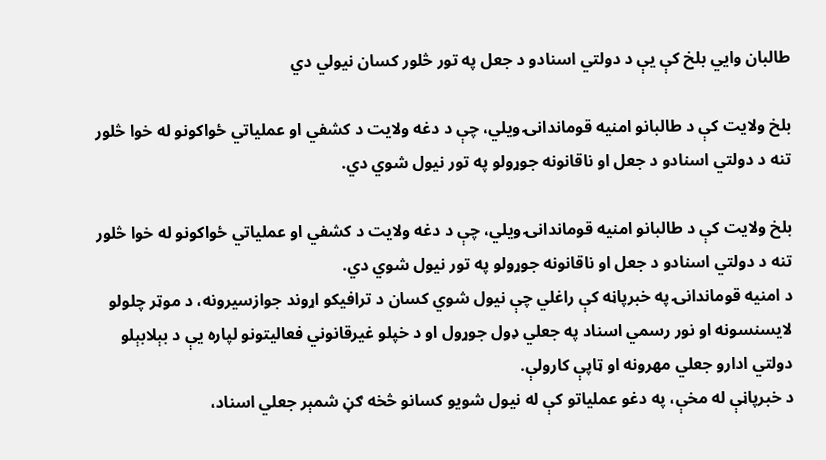طالبان وایي بلخ کې یې د دولتي اسنادو د جعل په تور څلور کسان نیولي دي

بلخ ولایت کې د طالبانو امنیه قوماندانۍ ویلي، چې د دغه ولایت د کشفي او عملیاتي ځواکونو له خوا څلور تنه د دولتي اسنادو د جعل او ناقانونه جوړولو په تور نیول شوي دي.

بلخ ولایت کې د طالبانو امنیه قوماندانۍ ویلي، چې د دغه ولایت د کشفي او عملیاتي ځواکونو له خوا څلور تنه د دولتي اسنادو د جعل او ناقانونه جوړولو په تور نیول شوي دي.
د امنیه قوماندانۍ په خبرپاڼه کې راغلي چې نیول شوي کسان د ترافیکو اړوند جوازسیرونه، د موټر چلولو لایسنسونه او نور رسمي اسناد په جعلي ډول جوړول او د خپلو غیرقانوني فعالیتونو لپاره یې د بېلابېلو دولتي ادارو جعلي مهرونه او ټاپې کارولې.
د خبرپاڼې له مخې، په دغو عملیاتو کې له نیول شویو کسانو څخه ګڼ شمېر جعلي اسناد،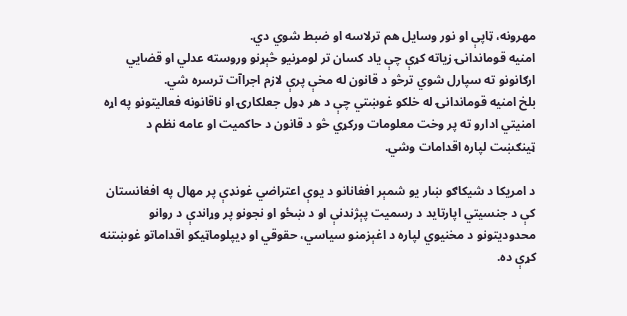مهرونه، ټاپې او نور وسایل هم ترلاسه او ضبط شوي دي.
امنیه قوماندانۍ زیاته کړې چې یاد کسان تر لومړنیو څېړنو وروسته عدلي او قضايي ارګانونو ته سپارل شوي ترڅو د قانون له مخې پرې لازم اجراآت ترسره شي.
بلخ امنیه قوماندانۍ له خلکو غوښتي چې د هر ډول جعلکارۍ او ناقانونه فعالیتونو په اړه امنیتي ادارو ته پر وخت معلومات ورکړي څو د قانون د حاکمیت او عامه نظم د ټینګښت لپاره اقدامات وشي.

د امریکا د شیکاګو ښار یو شمېر افغانانو د یوې اعتراضي غونډې پر مهال په افغانستان کې د جنسیتي اپارتاید د رسمیت پېژندنې او د ښځو او نجونو پر وړاندې د روانو محدودیتونو د مخنیوي لپاره د اغېزمنو سیاسي، حقوقي او ډیپلوماټیکو اقداماتو غوښتنه کړې ده.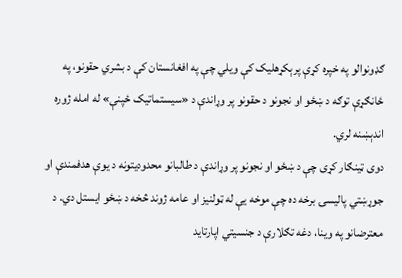ګډونوالو په خپره کړې پرېکړهلیک کې ویلي چې په افغانستان کې د بشري حقونو، په ځانګړې توګه د ښځو او نجونو د حقونو پر وړاندې د «سیستماتیک ځپنې» له امله ژوره اندېښنه لري.
دوی ټینګار کړی چې د ښځو او نجونو پر وړاندې د طالبانو محدودیتونه د یوې هدفمندې او جوړښتي پالیسۍ برخه ده چې موخه یې له ټولنیز او عامه ژوند څخه د ښځو ایستل دي. د معترضانو په وینا، دغه تګلارې د جنسیتي اپارتاید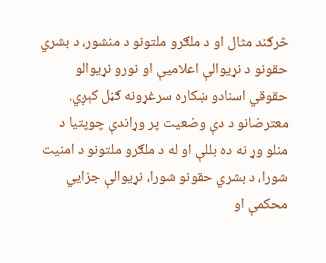څرګند مثال او د ملګرو ملتونو د منشور، د بشري حقونو د نړیوالې اعلامیې او نورو نړیوالو حقوقي اسنادو ښکاره سرغړونه ګڼل کېږي.
معترضانو د دې وضعیت پر وړاندې چوپتیا د منلو وړ نه ده بللې او له د ملګرو ملتونو د امنیت شورا، د بشري حقونو شورا، نړیوالې جزايي محکمې او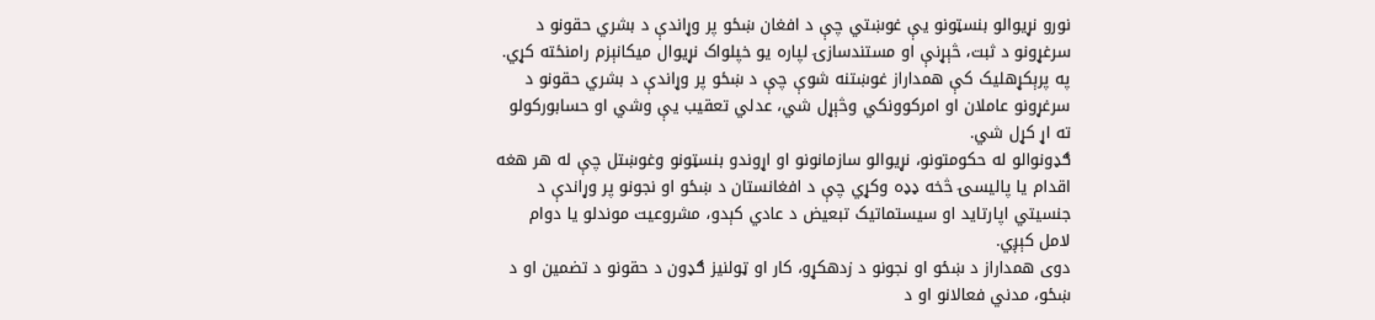نورو نړیوالو بنسټونو یې غوښتي چې د افغان ښځو پر وړاندې د بشري حقونو د سرغړونو د ثبت، څېړنې او مستندسازۍ لپاره یو خپلواک نړیوال میکانېزم رامنځته کړي.
په پرېکړهلیک کې همداراز غوښتنه شوې چې د ښځو پر وړاندې د بشري حقونو د سرغړونو عاملان او امرکوونکي وڅېړل شي، عدلي تعقیب یې وشي او حسابورکولو ته اړ کړل شي.
ګډونوالو له حکومتونو، نړیوالو سازمانونو او اړوندو بنسټونو وغوښتل چې له هر هغه اقدام یا پالیسۍ څخه ډډه وکړي چې د افغانستان د ښځو او نجونو پر وړاندې د جنسیتي اپارتاید او سیستماتیک تبعیض د عادي کېدو، مشروعیت موندلو یا دوام لامل کېږي.
دوی همداراز د ښځو او نجونو د زدهکړو، کار او ټولنیز ګډون د حقونو د تضمین او د ښځو، مدني فعالانو او د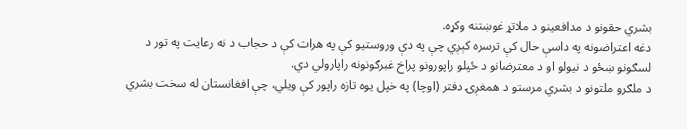بشري حقونو د مدافعینو د ملاتړ غوښتنه وکړه.
دغه اعتراضونه په داسې حال کې ترسره کېږي چې په دې وروستیو کې په هرات کې د حجاب د نه رعایت په تور د لسګونو ښځو د نیولو او د معترضانو د ځپلو راپورونو پراخ غبرګونونه راپارولي دي.
د ملګرو ملتونو د بشري مرستو د همغږۍ دفتر (اوچا) په خپل یوه تازه راپور کې ویلي، چې افغانستان له سخت بشري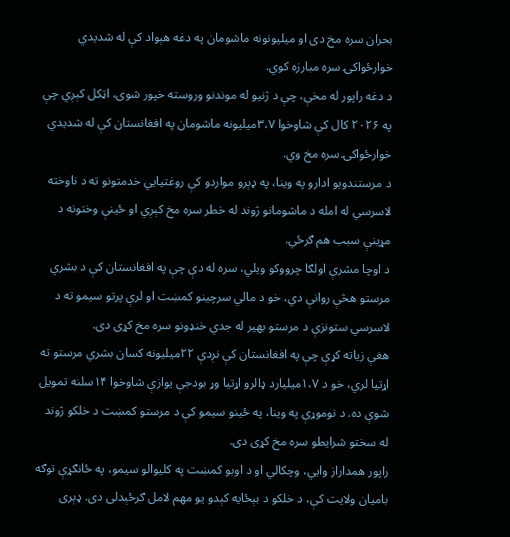بحران سره مخ دی او میلیونونه ماشومان په دغه هېواد کې له شدیدي خوارځواکۍ سره مبارزه کوي.
د دغه راپور له مخې، چې د ژنیو له موندنو وروسته خپور شوی، اټکل کېږي چې په ۲۰۲۶ کال کې شاوخوا ۳،۷میلیونه ماشومان په افغانستان کې له شدیدي خوارځواکۍ سره مخ وي.
د مرستندویو ادارو په وینا، په ډېرو مواردو کې روغتیايي خدمتونو ته د ناوخته لاسرسي له امله د ماشومانو ژوند له خطر سره مخ کېږي او ځینې وختونه د مړینې سبب هم ګرځي.
د اوچا مشرې اولګا چرووکو ویلي، سره له دې چې په افغانستان کې د بشري مرستو هڅې روانې دي، خو د مالي سرچینو کمښت او لرې پرتو سیمو ته د لاسرسي ستونزې د مرستو بهیر له جدي خنډونو سره مخ کړی دی.
هغې زیاته کړې چې په افغانستان کې نږدې ۲۲میلیونه کسان بشري مرستو ته اړتیا لري، خو د ۱،۷میلیارد ډالرو اړتیا وړ بودجې یوازې شاوخوا ۱۴سلنه تمویل شوې ده. د نوموړې په وینا، په ځینو سیمو کې د مرستو کمښت د خلکو ژوند له سختو شرایطو سره مخ کړی دی.
راپور همداراز وايي، وچکالي او د اوبو کمښت په کلیوالو سیمو، په ځانګړې توګه بامیان ولایت کې، د خلکو د بېځایه کېدو یو مهم لامل ګرځېدلی دی. ډېری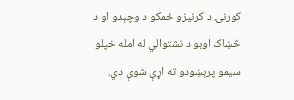کورنۍ د کرنیزو ځمکو د وچېدو او د څښاک اوبو د نشتوالي له امله خپلو سیمو پرېښودو ته اړې شوې دي.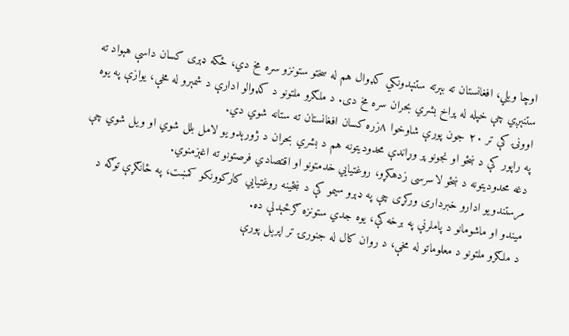اوچا ویلي، افغانستان ته بېرته ستنېدونکي کډوال هم له سختو ستونزو سره مخ دي، ځکه ډېری کسان داسې هېواد ته ستنېږي چې خپله له پراخ بشري بحران سره مخ دی. د ملګرو ملتونو د کډوالو ادارې د شمېرو له مخې، یوازې په یوه اوونۍ کې تر ۲۰ جون پورې شاوخوا ۸زره کسان افغانستان ته ستانه شوي دي.
په راپور کې د ښځو او نجونو پر وړاندې محدودیتونه هم د بشري بحران د ژورېدو یو لامل بلل شوي او ویل شوي چې دغه محدودیتونه د ښځو لاسرسی زدهکړو، روغتیايي خدمتونو او اقتصادي فرصتونو ته اغېزمنوي.
مرستندویو ادارو خبرداری ورکړی چې په ډېرو سیمو کې د ښځینه روغتیايي کارکوونکو کمښت، په ځانګړې توګه د میندو او ماشومانو د پاملرنې په برخه کې، یوه جدي ستونزه ګرځېدلې ده.
د ملګرو ملتونو د معلوماتو له مخې، د روان کال له جنورۍ تر اپرېل پورې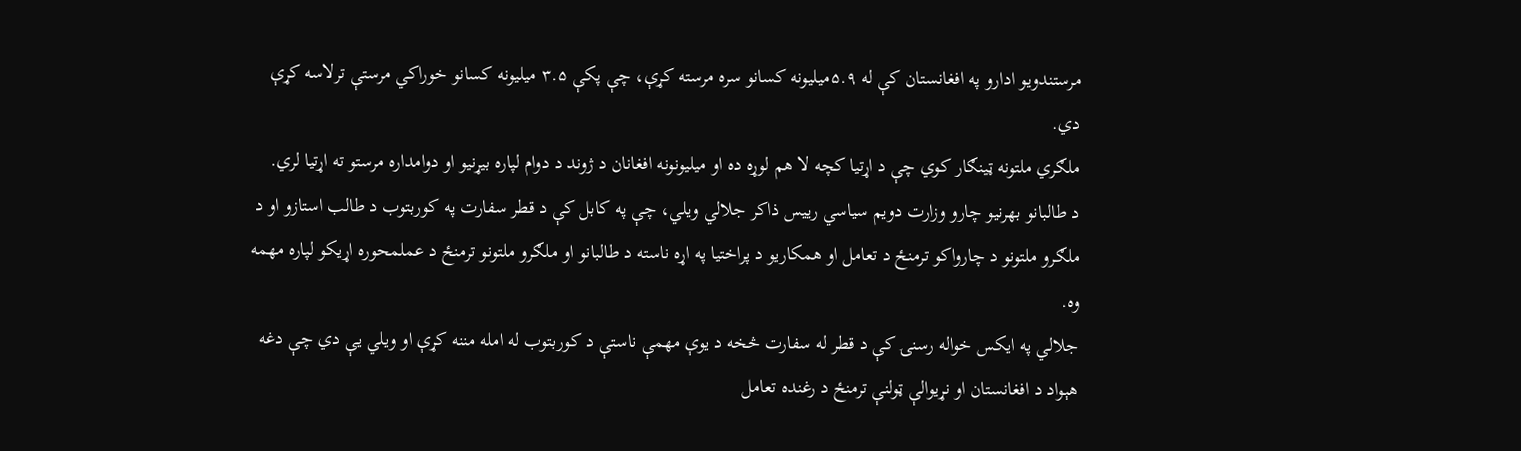مرستندویو ادارو په افغانستان کې له ۵.۹میلیونه کسانو سره مرسته کړې، چې پکې ۳.۵ میلیونه کسانو خوراکي مرستې ترلاسه کړې دي.
ملګري ملتونه ټینګار کوي چې د اړتیا کچه لا هم لوړه ده او میلیونونه افغانان د ژوند د دوام لپاره بیړنیو او دوامداره مرستو ته اړتیا لري.
د طالبانو بهرنیو چارو وزارت دویم سیاسي رییس ذاکر جلالي ویلي، چې په کابل کې د قطر سفارت په کوربتوب د طالب استازو او د ملګرو ملتونو د چارواکو ترمنځ د تعامل او همکاریو د پراختیا په اړه ناسته د طالبانو او ملګرو ملتونو ترمنځ د عملمحوره اړیکو لپاره مهمه وه.
جلالي په ایکس خواله رسنۍ کې د قطر له سفارت څخه د یوې مهمې ناستې د کوربتوب له امله مننه کړې او ویلي یې دي چې دغه هېواد د افغانستان او نړیوالې ټولنې ترمنځ د رغنده تعامل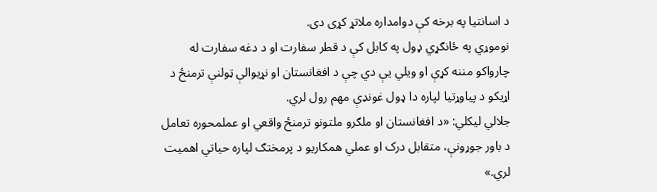د اسانتیا په برخه کې دوامداره ملاتړ کړی دی.
نوموړي په ځانګړي ډول په کابل کې د قطر سفارت او د دغه سفارت له چارواکو مننه کړې او ویلي یې دي چې د افغانستان او نړیوالې ټولنې ترمنځ د اړیکو د پیاوړتیا لپاره دا ډول غونډې مهم رول لري.
جلالي لیکلي: «د افغانستان او ملګرو ملتونو ترمنځ واقعي او عملمحوره تعامل د باور جوړونې، متقابل درک او عملي همکاریو د پرمختګ لپاره حیاتي اهمیت لري.»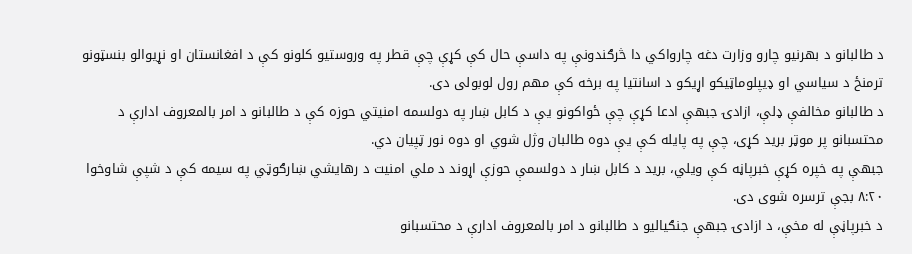د طالبانو د بهرنیو چارو وزارت دغه چارواکي دا څرګندونې په داسې حال کې کړې چې قطر په وروستیو کلونو کې د افغانستان او نړیوالو بنسټونو ترمنځ د سیاسي او ډیپلوماټیکو اړیکو د اسانتیا په برخه کې مهم رول لوبولی دی.
د طالبانو مخالفې ډلې، ازادۍ جبهې ادعا کړې چې ځواکونو یې د کابل ښار په دولسمه امنیتي حوزه کې د طالبانو د امر بالمعروف ادارې د محتسبانو پر موټر برید کړی، چې په پایله کې یې دوه طالبان وژل شوي او دوه نور ټپیان دي.
جبهې په خپره کړې خبرپاڼه کې ویلي، برید د کابل ښار د دولسمې حوزې اړوند د ملي امنیت د رهایشي ښارګوټي په سیمه کې د شپې شاوخوا ۸:۲۰ بجې ترسره شوی دی.
د خبرپاڼې له مخې، د ازادۍ جبهې جنګیالیو د طالبانو د امر بالمعروف ادارې د محتسبانو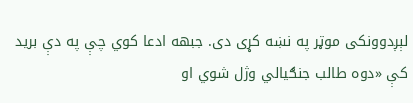لېږدوونکی موټر په نښه کړی دی. جبهه ادعا کوي چې په دې برید کې «دوه طالب جنګیالي وژل شوي او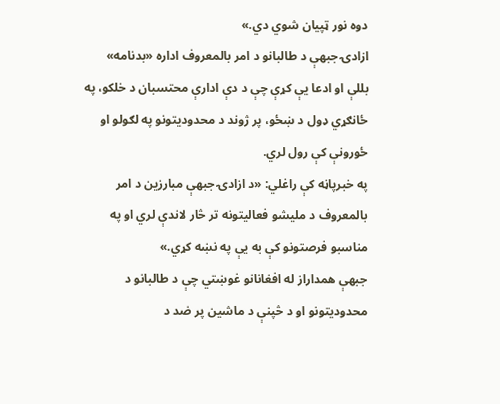دوه نور ټپیان شوي دي.»
ازادۍ جبهې د طالبانو د امر بالمعروف اداره «بدنامه» بللې او ادعا یې کړې چې د دې ادارې محتسبان د خلکو، په ځانګړي ډول د ښځو، پر ژوند د محدودیتونو په لګولو او ځورونې کې رول لري.
په خبرپاڼه کې راغلي: «د ازادۍ جبهې مبارزین د امر بالمعروف د ملیشو فعالیتونه تر څار لاندې لري او په مناسبو فرصتونو کې به یې په نښه کړي.»
جبهې همداراز له افغانانو غوښتي چې د طالبانو د محدودیتونو او د څپنې د ماشین پر ضد د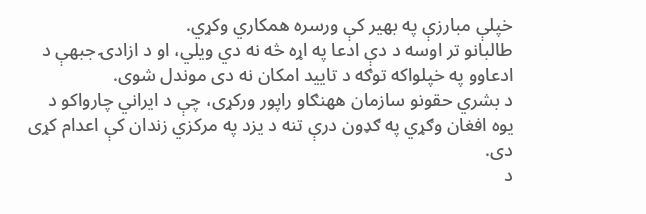خپلې مبارزې په بهیر کې ورسره همکاري وکړي.
طالبانو تر اوسه د دې ادعا په اړه څه نه دي ویلي، او د ازادۍ جبهې د ادعاوو په خپلواکه توګه د تایید امکان نه دی موندل شوی.
د بشري حقونو سازمان ههنګاو راپور ورکړی، چې د ایراني چارواکو د یوه افغان وګړي په ګډون درې تنه د یزد په مرکزي زندان کې اعدام کړی دی.
د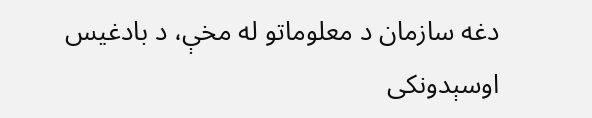دغه سازمان د معلوماتو له مخې، د بادغیس اوسېدونکی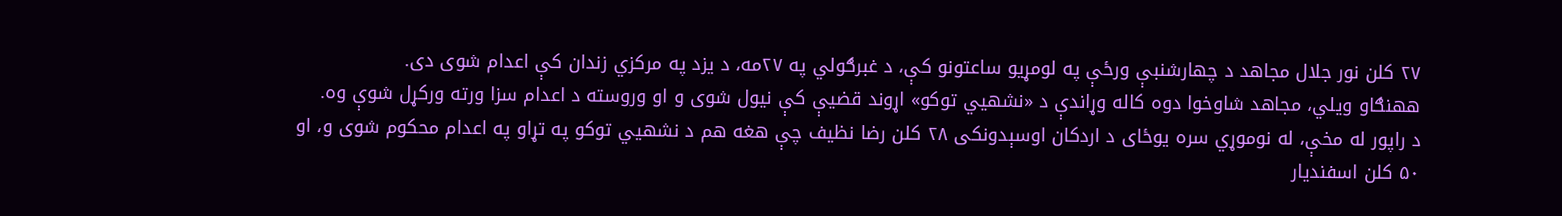۲۷ کلن نور جلال مجاهد د چهارشنبې ورځې په لومړیو ساعتونو کې، د غبرګولي په ۲۷مه، د یزد په مرکزي زندان کې اعدام شوی دی.
ههنګاو ویلي، مجاهد شاوخوا دوه کاله وړاندې د «نشهيي توکو» اړوند قضیې کې نیول شوی و او وروسته د اعدام سزا ورته ورکړل شوې وه.
د راپور له مخې، له نوموړي سره یوځای د اردکان اوسېدونکی ۲۸ کلن رضا نظیف چې هغه هم د نشهيي توکو په تړاو په اعدام محکوم شوی و، او ۵۰ کلن اسفندیار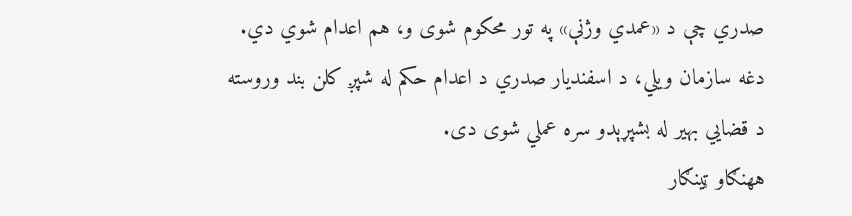صدري چې د «عمدي وژنې» په تور محکوم شوی و، هم اعدام شوي دي.
دغه سازمان ویلي، د اسفندیار صدري د اعدام حکم له شپږ کلن بند وروسته د قضايي بهیر له بشپړېدو سره عملي شوی دی.
ههنګاو ټینګار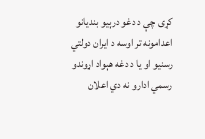کړی چې د دغو درېیو بندیانو اعدامونه تر اوسه د ایران دولتي رسنیو او یا د دغه هېواد اړوندو رسمي ادارو نه دي اعلان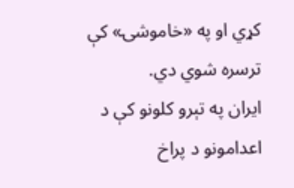کړي او په «خاموشۍ» کې ترسره شوي دي.
ایران په تېرو کلونو کې د اعدامونو د پراخ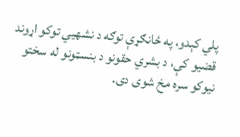پلي کېدو، په ځانګړې توګه د نشهيي توکو اړوند قضیو کې، د بشري حقونو د بنسټونو له سختو نیوکو سره مخ شوی دی.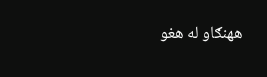ههنګاو له هغو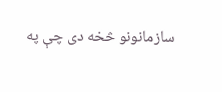سازمانونو څخه دی چې په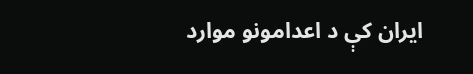ایران کې د اعدامونو موارد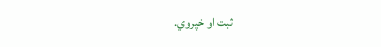ثبت او خپروي.